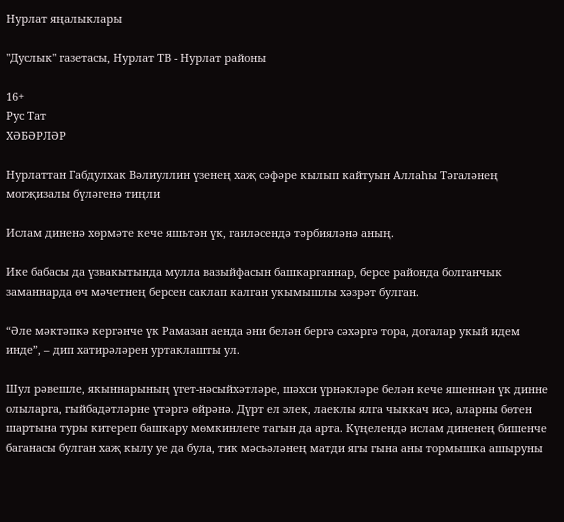Нурлат яңалыклары

"Дуслык" газетасы, Нурлат ТВ - Нурлат районы

16+
Рус Тат
ХӘБӘРЛӘР

Нурлаттан Габдулхак Вәлиуллин үзенең хаҗ сәфәре кылып кайтуын Аллаһы Тәгаләнең могҗизалы бүләгенә тиңли

Ислам диненә хөрмәте кече яшьтән үк, гаиләсендә тәрбияләнә аның.

Ике бабасы да үзвакытында мулла вазыйфасын башкарганнар, берсе районда болганчык заманнарда өч мәчетнең берсен саклап калган укымышлы хәзрәт булган.

“Әле мәктәпкә кергәнче үк Рамазан аенда әни белән бергә сәхәргә тора, догалар укый идем инде”, – дип хатирәләрен уртаклашты ул.

Шул рәвешле, якыннарының үгет-нәсыйхәтләре, шәхси үрнәкләре белән кече яшеннән үк динне олыларга, гыйбадәтләрне үтәргә өйрәнә. Дүрт ел элек, лаеклы ялга чыккач исә, аларны бөтен шартына туры китереп башкару мөмкинлеге тагын да арта. Күңелендә ислам диненең бишенче баганасы булган хаҗ кылу уе да була, тик мәсьәләнең матди ягы гына аны тормышка ашыруны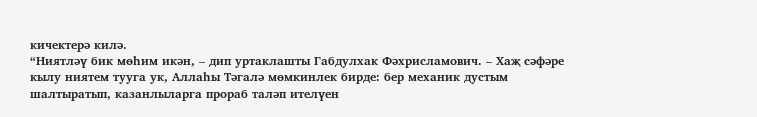кичектерә килә.
“Ниятләү бик мөһим икән, – дип уртаклашты Габдулхак Фәхрисламович. – Хаҗ сәфәре кылу ниятем тууга ук, Аллаһы Тәгалә мөмкинлек бирде: бер механик дустым шалтыратып, казанлыларга прораб таләп ителүен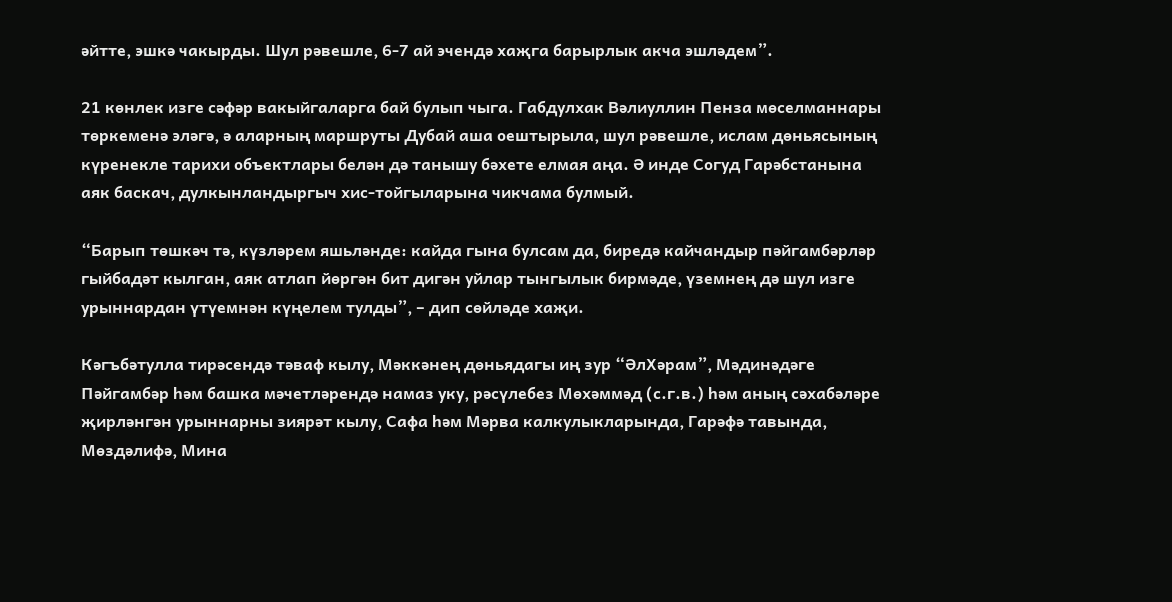әйтте, эшкә чакырды. Шул рәвешле, 6-7 ай эчендә хаҗга барырлык акча эшләдем”.

21 көнлек изге сәфәр вакыйгаларга бай булып чыга. Габдулхак Вәлиуллин Пенза мөселманнары төркеменә эләгә, ә аларның маршруты Дубай аша оештырыла, шул рәвешле, ислам дөньясының күренекле тарихи объектлары белән дә танышу бәхете елмая аңа. Ә инде Согуд Гарәбстанына аяк баскач, дулкынландыргыч хис-тойгыларына чикчама булмый.

“Барып төшкәч тә, күзләрем яшьләнде: кайда гына булсам да, биредә кайчандыр пәйгамбәрләр гыйбадәт кылган, аяк атлап йөргән бит дигән уйлар тынгылык бирмәде, үземнең дә шул изге урыннардан үтүемнән күңелем тулды”, – дип сөйләде хаҗи.

Кәгъбәтулла тирәсендә тәваф кылу, Мәккәнең дөньядагы иң зур “ӘлХәрам”, Мәдинәдәге Пәйгамбәр һәм башка мәчетләрендә намаз уку, рәсүлебез Мөхәммәд (с.г.в.) һәм аның сәхабәләре җирләнгән урыннарны зиярәт кылу, Сафа һәм Мәрва калкулыкларында, Гарәфә тавында, Мөздәлифә, Мина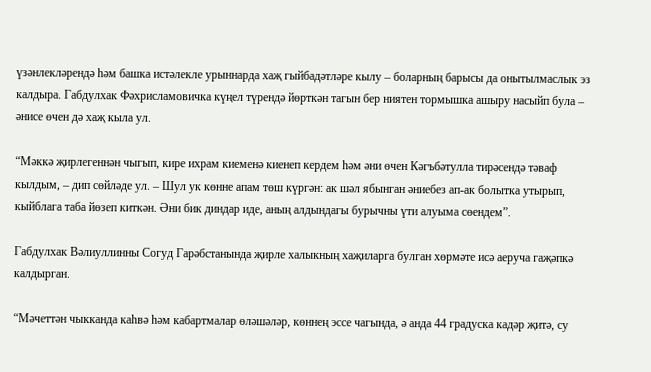үзәнлекләрендә һәм башка истәлекле урыннарда хаҗ гыйбадәтләре кылу – боларның барысы да онытылмаслык эз калдыра. Габдулхак Фәхрисламовичка күңел түрендә йөрткән тагын бер ниятен тормышка ашыру насыйп була – әнисе өчен дә хаҗ кыла ул.

“Мәккә җирлегеннән чыгып, кире ихрам киеменә киенеп кердем һәм әни өчен Кәгъбәтулла тирәсендә тәваф кылдым, – дип сөйләде ул. – Шул ук көнне апам төш күргән: ак шәл ябынган әниебез ап-ак болытка утырып, кыйблага таба йөзеп киткән. Әни бик диндар иде, аның алдындагы бурычны үти алуыма сөендем”.

Габдулхак Вәлиуллинны Согуд Гарәбстанында җирле халыкның хаҗиларга булган хөрмәте исә аеруча гаҗәпкә калдырган.

“Мәчеттән чыкканда каһвә һәм кабартмалар өләшәләр, көннең эссе чагында, ә анда 44 градуска кадәр җитә, су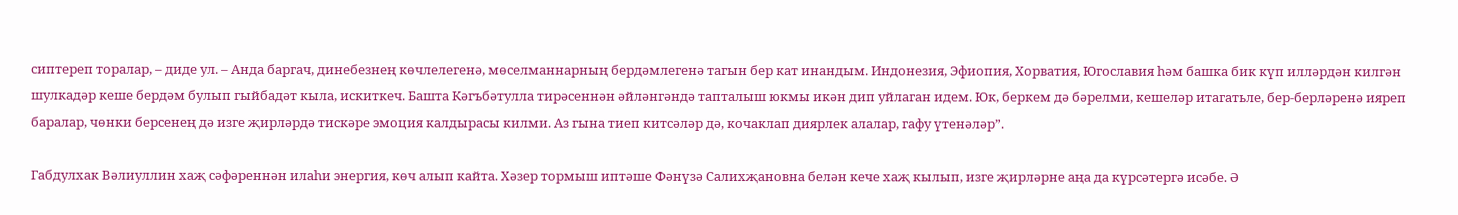сиптереп торалар, – диде ул. – Анда баргач, динебезнең көчлелегенә, мөселманнарның бердәмлегенә тагын бер кат инандым. Индонезия, Эфиопия, Хорватия, Югославия һәм башка бик күп илләрдән килгән шулкадәр кеше бердәм булып гыйбадәт кыла, искиткеч. Башта Кәгъбәтулла тирәсеннән әйләнгәндә тапталыш юкмы икән дип уйлаган идем. Юк, беркем дә бәрелми, кешеләр итагатьле, бер-берләренә ияреп баралар, чөнки берсенең дә изге җирләрдә тискәре эмоция калдырасы килми. Аз гына тиеп китсәләр дә, кочаклап диярлек алалар, гафу үтенәләр”.

Габдулхак Вәлиуллин хаҗ сәфәреннән илаһи энергия, көч алып кайта. Хәзер тормыш иптәше Фәнүзә Салихҗановна белән кече хаҗ кылып, изге җирләрне аңа да күрсәтергә исәбе. Ә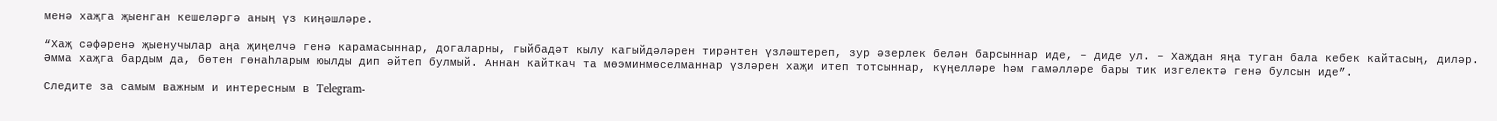менә хаҗга җыенган кешеләргә аның үз киңәшләре.

“Хаҗ сәфәренә җыенучылар аңа җиңелчә генә карамасыннар, догаларны, гыйбадәт кылу кагыйдәләрен тирәнтен үзләштереп, зур әзерлек белән барсыннар иде, – диде ул. – Хаҗдан яңа туган бала кебек кайтасың, диләр. Әмма хаҗга бардым да, бөтен гөнаһларым юылды дип әйтеп булмый. Аннан кайткач та мөэминмөселманнар үзләрен хаҗи итеп тотсыннар, күңелләре һәм гамәлләре бары тик изгелектә генә булсын иде”.

Следите за самым важным и интересным в Telegram-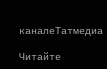каналеТатмедиа

Читайте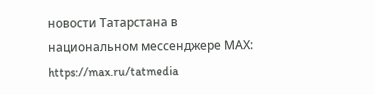новости Татарстана в национальном мессенджере MАХ: https://max.ru/tatmedia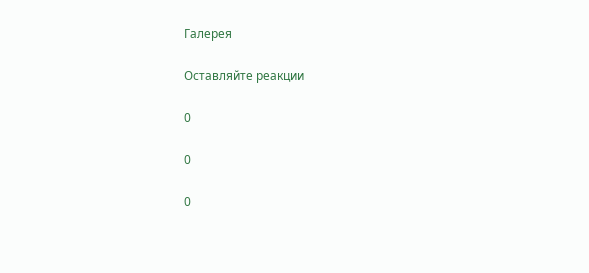Галерея

Оставляйте реакции

0

0

0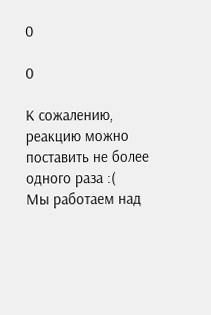0

0

К сожалению, реакцию можно поставить не более одного раза :(
Мы работаем над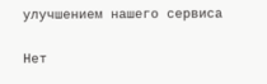улучшением нашего сервиса

Нет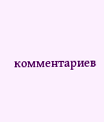комментариев